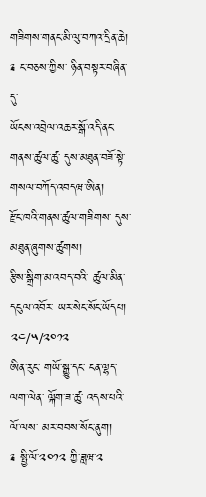གཟིགས་གནང་མི་ལུ་བཀའ་དྲིན་ཆེ།
༉ ང་བཅས་ཀྱིས་ ཉིན་བསྟར་བཞིན་དུ་
ཡོངས་འབྲེལ་འཆར་སྒོ་འདི་ནང་
གནས་ཚུལ་ཚུ་ དུས་མཐུན་བཟོ་སྟེ་ གསལ་བཀོད་འབདཝ་ཨིན།
རྫོང་ཁའི་གནས་ཚུལ་གཟིགས་ དུས་མཐུན་ཞུགས་ཚུགས།
རྩིས་སྒྲིག་མ་འབད་བའི་ ཚུལ་མིན་དངུལ་འབོར་ ཡར་སེང་སོང་ཡོདཔ།
༢༤/༥/༢༠༡༢
ཨིན་རུང་ གཡོ་སྒྱུ་དང་ ངན་ལྷད་ལག་ལེན་ ལྐོག་ཟ་ཚུ་ འདས་པའི་ལོ་ལས་ མར་བབས་སོང་ནུག།
༉ སྤྱི་ལོ་༢༠༡༢ ཀྱི་ཟླཝ་༢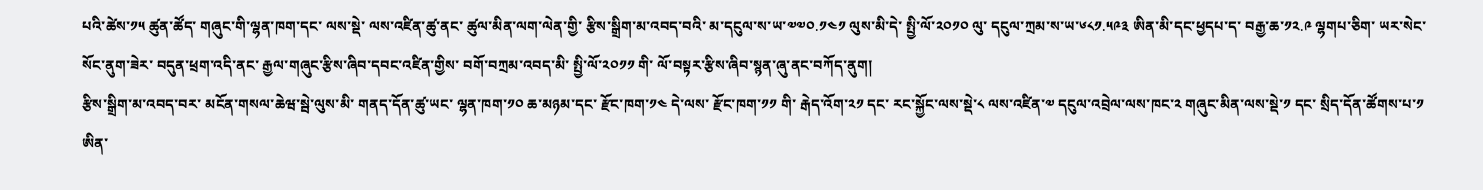པའི་ཚེས་༡༥ ཚུན་ཚོད་ གཞུང་གི་ལྷན་ཁག་དང་ ལས་སྡེ་ ལས་འཛིན་ཚུ་ནང་ ཚུལ་མིན་ལག་ལེན་གྱི་ རྩིས་སྒྲིག་མ་འབད་བའི་ མ་དངུལ་ས་ཡ་༧༧༠.༡༤༡ ལུས་མི་དེ་ སྤྱི་ལོ་༢༠༡༠ ལུ་ དངུལ་ཀྲམ་ས་ཡ་༦༨༡.༥༩༣ ཨིན་མི་དང་ཕྱདཔ་ད་ བརྒྱ་ཆ་༡༢.༩ ལྷགཔ་ཅིག་ ཡར་སེང་སོང་ནུག་ཟེར་ བདུན་ཕྲག་འདི་ནང་ རྒྱལ་གཞུང་རྩིས་ཞིབ་དབང་འཛིན་གྱིས་ བགོ་བཀྲམ་འབད་མི་ སྤྱི་ལོ་༢༠༡༡ གི་ ལོ་བསྟར་རྩིས་ཞིབ་སྙན་ཞུ་ནང་བཀོད་ནུག།
རྩིས་སྒྲིག་མ་འབད་བར་ མངོན་གསལ་ཆེཝ་སྦེ་ལུས་མི་ གནད་དོན་ཚུ་ཡང་ ལྷན་ཁག་༡༠ ཆ་མཉམ་དང་ རྫོང་ཁག་༡༤ དེ་ལས་ རྫོང་ཁག་༡༡ གི་ རྒེད་འོག་༢༡ དང་ རང་སྐྱོང་ལས་སྡེ་༨ ལས་འཛིན་༧ དངུལ་འབྲེལ་ལས་ཁང་༢ གཞུང་མིན་ལས་སྡེ་༡ དང་ སྲིད་དོན་ཚོགས་པ་༡ ཨིན་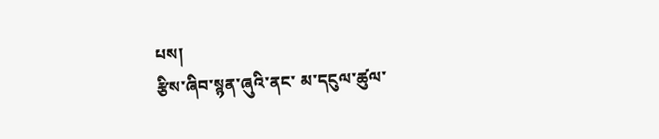པས།
རྩིས་ཞིབ་སྙན་ཞུའི་ནང་ མ་དངུལ་ཚུལ་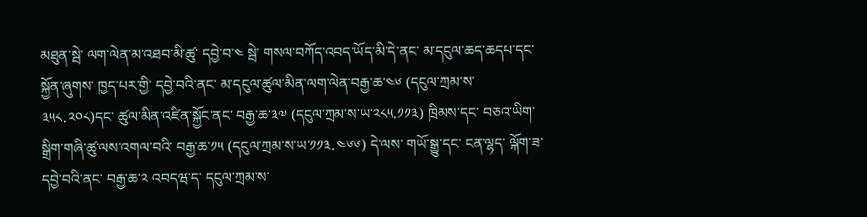མཐུན་སྦེ་ ལག་ལེན་མ་འཐབ་མི་ཚུ་ དབྱེ་བ་༤ སྦེ་ གསལ་བཀོད་འབད་ཡོད་མི་དེ་ནང་ མ་དངུལ་ཆད་ཆདཔ་དང་ སྐྱོན་ཞུགས་ ཁྱད་པར་གྱི་ དབྱེ་བའི་ནང་ མ་དངུལ་ཚུལ་མིན་ལག་ལེན་བརྒྱ་ཆ་༤༦ (དངུལ་ཀྲམ་ས་༣༥༨.༢༠༨)དང་ ཚུལ་མིན་འཛིན་སྐྱོང་ནང་ བརྒྱ་ཆ་༣༧ (དངུལ་ཀྲམ་ས་ཡ་༢༨༥.༡༡༣) ཁྲིམས་དང་ བཅའ་ཡིག་ སྒྲིག་གཞི་ཚུ་ལས་འགལ་བའི་ བརྒྱ་ཆ་༡༥ (དངུལ་ཀྲམ་ས་ཡ་༡༡༣.༤༦༦) དེ་ལས་ གཡོ་སྒྱུ་དང་ ངན་ལྷད་ ལྐོག་ཟ་དབྱེ་བའི་ནང་ བརྒྱ་ཆ་༢ འབདཝ་ད་ དངུལ་ཀྲམ་ས་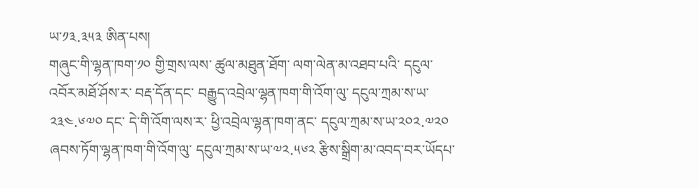ཡ་༡༣.༣༥༣ ཨིན་པས།
གཞུང་གི་ལྷན་ཁག་༡༠ གྱི་གྲས་ལས་ ཚུལ་མཐུན་ཐོག་ ལག་ལེན་མ་འཐབ་པའི་ དངུལ་འབོར་མཐོ་ཤོས་ར་ བརྡ་དོན་དང་ བརྒྱུད་འབྲེལ་ལྷན་ཁག་གི་འོག་ལུ་ དངུལ་ཀྲམ་ས་ཡ་༢༣༤.༦༧༠ དང་ དེ་གི་འོག་ལས་ར་ ཕྱི་འབྲེལ་ལྷན་ཁག་ནང་ དངུལ་ཀྲམ་ས་ཡ་༢༠༢.༧༢༠ ཞབས་ཏོག་ལྷན་ཁག་གི་འོག་ལུ་ དངུལ་ཀྲམ་ས་ཡ་༧༢.༥༦༢ རྩིས་སྒྲིག་མ་འབད་བར་ཡོདཔ་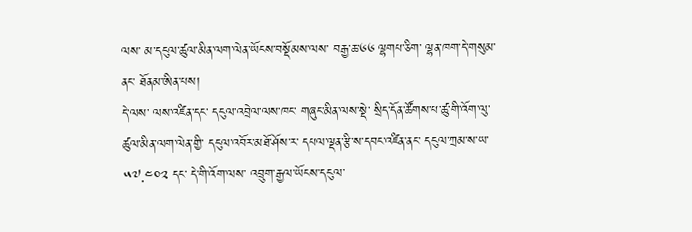ལས་ མ་དངུལ་ཚུལ་མིན་ལག་ལེན་ཡོངས་བསྡོམས་ལས་ བརྒྱ་ཆ་༦༦ ལྷགཔ་ཅིག་ ལྷན་ཁག་དེ་གསུམ་ནང་ ཐོནམ་ཨིན་པས།
དེ་ལས་ ལས་འཛིན་དང་ དངུལ་འབྲེལ་ལས་ཁང་ གཞུང་མིན་ལས་སྡེ་ སྲིད་དོན་ཚོགས་པ་ཚུ་གི་འོག་ལུ་ ཚུལ་མིན་ལག་ལེན་གྱི་ དངུལ་འབོར་མཐོ་ཤོས་ར་ དཔལ་ལྡན་རྩི་ས་དབང་འཛིན་ནང་ དངུལ་ཀྲམ་ས་ཡ་༥༧.༤༠༢ དང་ དེ་གི་འོག་ལས་ འབྲུག་རྒྱལ་ཡོངས་དངུལ་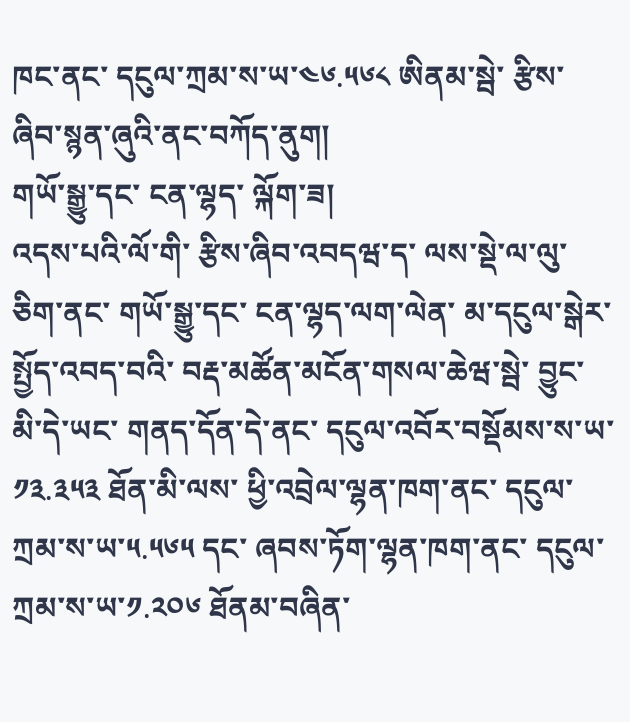ཁང་ནང་ དངུལ་ཀྲམ་ས་ཡ་༤༦.༥༦༨ ཨིནམ་སྦེ་ རྩིས་ཞིབ་སྙན་ཞུའི་ནང་བཀོད་ནུག།
གཡོ་སྒྱུ་དང་ ངན་ལྷད་ ལྐོག་ཟ།
འདས་པའི་ལོ་གི་ རྩིས་ཞིབ་འབདཝ་ད་ ལས་སྡེ་ལ་ལུ་ཅིག་ནང་ གཡོ་སྒྱུ་དང་ ངན་ལྷད་ལག་ལེན་ མ་དངུལ་སྒེར་སྤྱོད་འབད་བའི་ བརྡ་མཚོན་མངོན་གསལ་ཆེཝ་སྦེ་ བྱུང་མི་དེ་ཡང་ གནད་དོན་དེ་ནང་ དངུལ་འབོར་བསྡོམས་ས་ཡ་༡༣.༣༥༣ ཐོན་མི་ལས་ ཕྱི་འབྲེལ་ལྷན་ཁག་ནང་ དངུལ་ཀྲམ་ས་ཡ་༥.༥༦༥ དང་ ཞབས་ཏོག་ལྷན་ཁག་ནང་ དངུལ་ཀྲམ་ས་ཡ་༡.༢༠༦ ཐོནམ་བཞིན་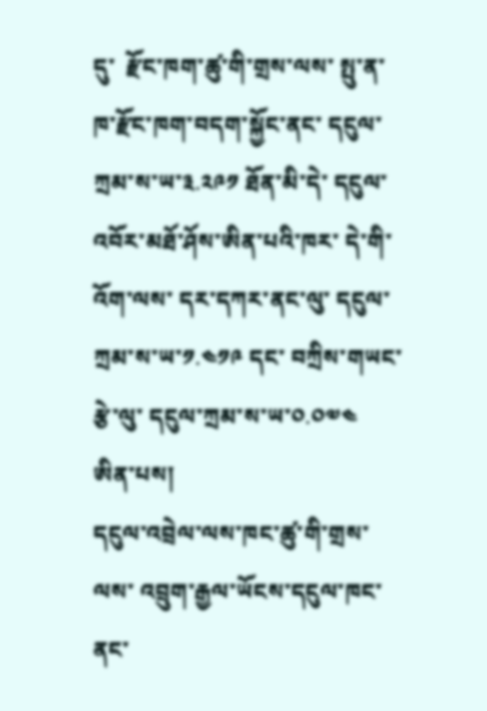དུ་  རྫོང་ཁག་ཚུ་གི་གྲས་ལས་ སྤུ་ན་ཁ་རྫོང་ཁག་བདག་སྐྱོང་ནང་ དངུལ་ཀྲམ་ས་ཡ་༣.༢༩༡ ཐོན་མི་དེ་ དངུལ་འབོར་མཐོ་ཤོས་ཨིན་པའི་ཁར་ དེ་གི་འོག་ལས་ དར་དཀར་ནང་ལུ་ དངུལ་ཀྲམ་ས་ཡ་༡.༤༡༩ དང་ བཀྲིས་གཡང་རྩེ་ལུ་ དངུལ་ཀྲམ་ས་ཡ་༠.༠༧༤ ཨིན་པས།
དངུལ་འབྲེལ་ལས་ཁང་ཚུ་གི་གྲས་ལས་ འབྲུག་རྒྱལ་ཡོངས་དངུལ་ཁང་ནང་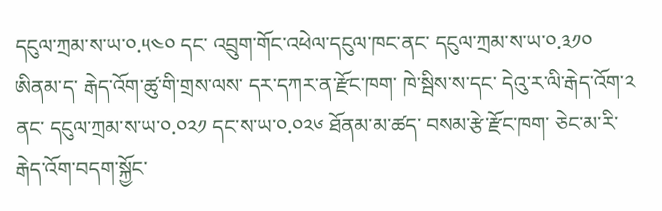དངུལ་ཀྲམ་ས་ཡ་༠.༥༤༠ དང་ འབྲུག་གོང་འཕེལ་དངུལ་ཁང་ནང་ དངུལ་ཀྲམ་ས་ཡ་༠.༣༡༠ ཨིནམ་ད་ རྒེད་འོག་ཚུ་གི་གྲས་ལས་ དར་དཀར་ན་རྫོང་ཁག་ ཁེ་སྦིས་ས་དང་ དེའུ་ར་ལི་རྒེད་འོག་༢ ནང་ དངུལ་ཀྲམ་ས་ཡ་༠.༠༢༡ དང་ས་ཡ་༠.༠༢༦ ཐོནམ་མ་ཚད་ བསམ་རྩེ་རྫོང་ཁག་ ཅེང་མ་རི་རྒེད་འོག་བདག་སྐྱོང་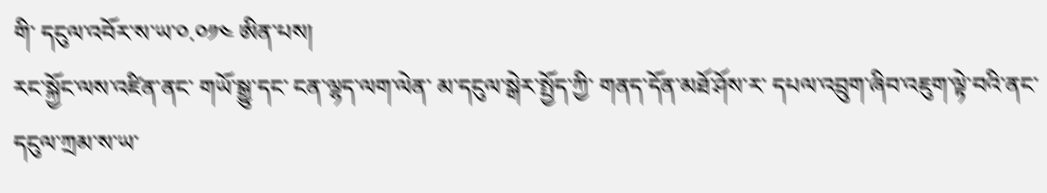གི་ དངུལ་འབོར་ས་ཡ་༠.༠༡༤ ཨིན་པས།
རང་སྐྱོང་ལས་འཛིན་ནང་ གཡོ་སྒྱུ་དང་ ངན་ལྷད་ལག་ལེན་ མ་དངུལ་སྒེར་སྤྱོད་ཀྱི་ གནད་དོན་མཐོ་ཤོས་ར་ དཔལ་འབྲུག་ཞིབ་འཇུག་ལྟེ་བའི་ནང་ དངུལ་ཀྲམ་ས་ཡ་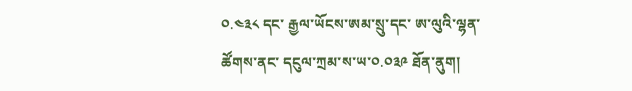༠.༤༣༨ དང་ རྒྱལ་ཡོངས་ཨམ་སྲུ་དང་ ཨ་ལུའི་ལྷན་ཚོགས་ནང་ དངུལ་ཀྲམ་ས་ཡ་༠.༠༣༩ ཐོན་ནུག།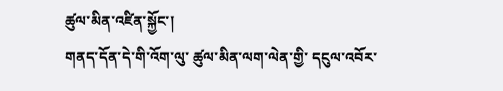ཚུལ་མིན་འཛིན་སྐྱོང་།
གནད་དོན་དེ་གི་འོག་ལུ་ ཚུལ་མིན་ལག་ལེན་གྱི་ དངུལ་འབོར་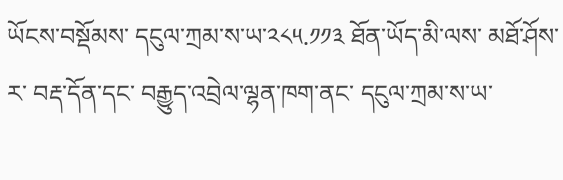ཡོངས་བསྡོམས་ དངུལ་ཀྲམ་ས་ཡ་༢༨༥.༡༡༣ ཐོན་ཡོད་མི་ལས་ མཐོ་ཤོས་ར་ བརྡ་དོན་དང་ བརྒྱུད་འབྲེལ་ལྷན་ཁག་ནང་ དངུལ་ཀྲམ་ས་ཡ་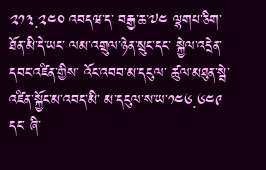༢༡༣.༢༤༠ འབདཝ་ད་ བརྒྱ་ཆ་༧༤ ལྷགཔ་ཅིག་ཐོན་མི་དེ་ཡང་ ལམ་འགྲུལ་ཉེན་སྲུང་དང་ སྐྱེལ་འདྲེན་དབང་འཛིན་གྱིས་ འོང་འབབ་མ་དངུལ་ ཚུལ་མཐུན་སྦེ་ འཛིན་སྐྱོང་མ་འབད་མི་ མ་དངུལ་ས་ཡ་༡༤༦.༦༤༩ དང་ ཞི་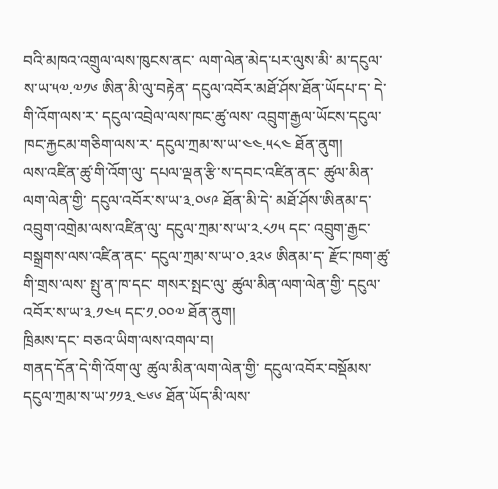བའི་མཁའ་འགྲུལ་ལས་ཁུངས་ནང་ ལག་ལེན་མེད་པར་ལུས་མི་ མ་དངུལ་ས་ཡ་༥༧.༧༡༦ ཨིན་མི་ལུ་བརྟེན་ དངུལ་འབོར་མཐོ་ཤོས་ཐོན་ཡོདཔ་ད་ དེ་གི་འོག་ལས་ར་ དངུལ་འབྲེལ་ལས་ཁང་ཚུ་ལས་ འབྲུག་རྒྱལ་ཡོངས་དངུལ་ཁང་རྐྱངམ་གཅིག་ལས་ར་ དངུལ་ཀྲམ་ས་ཡ་༤༤.༥༨༤ ཐོན་ནུག།
ལས་འཛིན་ཚུ་གི་འོག་ལུ་ དཔལ་ལྡན་རྩི་ས་དབང་འཛིན་ནང་ ཚུལ་མིན་ལག་ལེན་གྱི་ དངུལ་འབོར་ས་ཡ་༣.༠༦༩ ཐོན་མི་དེ་ མཐོ་ཤོས་ཨིནམ་ད་ འབྲུག་འགྲེམ་ལས་འཛིན་ལུ་ དངུལ་ཀྲམ་ས་ཡ་༢.༨༡༥ དང་ འབྲུག་རྒྱང་བསྒྲགས་ལས་འཛིན་ནང་ དངུལ་ཀྲམ་ས་ཡ་༠.༣༢༦ ཨིནམ་ད་ རྫོང་ཁག་ཚུ་གི་གྲས་ལས་ སྤུ་ན་ཁ་དང་ གསར་སྤང་ལུ་ ཚུལ་མིན་ལག་ལེན་གྱི་ དངུལ་འབོར་ས་ཡ་༣.༡༤༥ དང་༡.༠༠༧ ཐོན་ནུག།
ཁྲིམས་དང་ བཅའ་ཡིག་ལས་འགལ་བ།
གནད་དོན་དེ་གི་འོག་ལུ་ ཚུལ་མིན་ལག་ལེན་གྱི་ དངུལ་འབོར་བསྡོམས་ དངུལ་ཀྲམ་ས་ཡ་༡༡༣.༤༦༦ ཐོན་ཡོད་མི་ལས་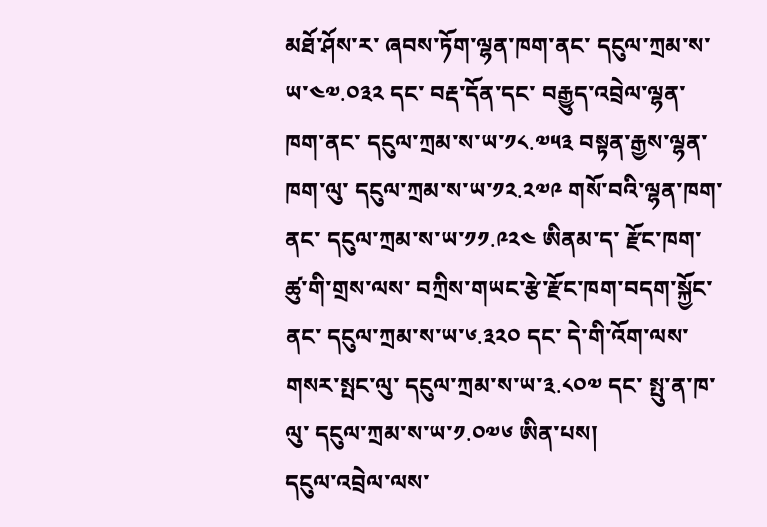མཐོ་ཤོས་ར་ ཞབས་ཏོག་ལྷན་ཁག་ནང་ དངུལ་ཀྲམ་ས་ཡ་༤༧.༠༣༢ དང་ བརྡ་དོན་དང་ བརྒྱུད་འབྲེལ་ལྷན་ཁག་ནང་ དངུལ་ཀྲམ་ས་ཡ་༡༨.༧༥༣ བསྟན་རྒྱས་ལྷན་ཁག་ལུ་ དངུལ་ཀྲམ་ས་ཡ་༡༢.༢༧༩ གསོ་བའི་ལྷན་ཁག་ནང་ དངུལ་ཀྲམ་ས་ཡ་༡༡.༩༢༤ ཨིནམ་ད་ རྫོང་ཁག་ཚུ་གི་གྲས་ལས་ བཀྲིས་གཡང་རྩེ་རྫོང་ཁག་བདག་སྐྱོང་ནང་ དངུལ་ཀྲམ་ས་ཡ་༦.༣༢༠ དང་ དེ་གི་འོག་ལས་ གསར་སྤང་ལུ་ དངུལ་ཀྲམ་ས་ཡ་༣.༨༠༧ དང་ སྤུ་ན་ཁ་ལུ་ དངུལ་ཀྲམ་ས་ཡ་༡.༠༧༦ ཨིན་པས།
དངུལ་འབྲེལ་ལས་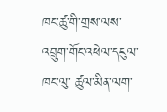ཁང་ཚུ་གི་གྲས་ལས་ འབྲུག་གོང་འཕེལ་དངུལ་ཁང་ལུ་ ཚུལ་མིན་ལག་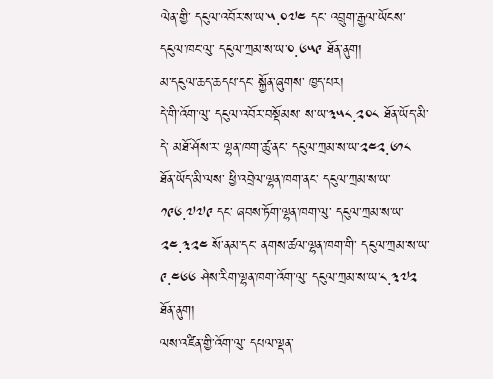ལེན་གྱི་ དངུལ་འབོར་ས་ཡ་༥.༠༧༤ དང་ འབྲུག་རྒྱལ་ཡོངས་དངུལ་ཁང་ལུ་ དངུལ་ཀྲམ་ས་ཡ་༠.༦༥༩ ཐོན་ནུག།
མ་དངུལ་ཆད་ཆདཔ་དང་ སྐྱོན་ཞུགས་ ཁྱད་པར།
དེ་གི་འོག་ལུ་ དངུལ་འབོར་བསྡོམས་ ས་ཡ་༣༥༨.༢༠༨ ཐོན་ཡོད་མི་དེ་ མཐོ་ཤོས་ར་ ལྷན་ཁག་ཚུ་ནང་ དངུལ་ཀྲམ་ས་ཡ་༢༤༢.༦༡༨ ཐོན་ཡོད་མི་ལས་ ཕྱི་འབྲེལ་ལྷན་ཁག་ནང་ དངུལ་ཀྲམ་ས་ཡ་༡༩༦.༧༧༩ དང་ ཞབས་ཏོག་ལྷན་ཁག་ལུ་ དངུལ་ཀྲམ་ས་ཡ་༢༤.༣༢༤ སོ་ནམ་དང་ ནགས་ཚལ་ལྷན་ཁག་གི་ དངུལ་ཀྲམ་ས་ཡ་༩.༤༦༦ ཤེས་རིག་ལྷན་ཁག་འོག་ལུ་ དངུལ་ཀྲམ་ས་ཡ་༨.༣༧༢ ཐོན་ནུག།
ལས་འཛིན་གྱི་འོག་ལུ་ དཔལ་ལྡན་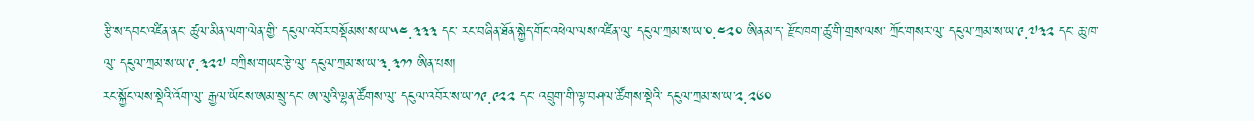རྩི་ས་དབང་འཛིན་ནང་ ཚུལ་མིན་ལག་ལེན་གྱི་ དངུལ་འབོར་བསྡོམས་ས་ཡ་༥༤.༣༣༣ དང་ རང་བཞིན་ཐོན་སྐྱེད་གོང་འཕེལ་ལས་འཛིན་ལུ་ དངུལ་ཀྲམ་ས་ཡ་༠.༤༢༠ ཨིནམ་ད་ རྫོང་ཁག་ཚུ་གི་གྲས་ལས་ ཀྲོང་གསར་ལུ་ དངུལ་ཀྲམ་ས་ཡ་༩.༧༣༢ དང་ ཆུ་ཁ་ལུ་ དངུལ་ཀྲམ་ས་ཡ་༩.༣༢༧ བཀྲིས་གཡང་རྩེ་ལུ་ དངུལ་ཀྲམ་ས་ཡ་༣.༣༡༡ ཨིན་པས།
རང་སྐྱོང་ལས་སྡེའི་འོག་ལུ་ རྒྱལ་ཡོངས་ཨམ་སྲུ་དང་ ཨ་ལུའི་ལྷན་ཚོགས་ལུ་ དངུལ་འབོར་ས་ཡ་༡༩.༩༢༢ དང་ འབྲུག་གི་ལྟ་བཤལ་ཚོགས་སྡེའི་ དངུལ་ཀྲམ་ས་ཡ་༢.༢༦༠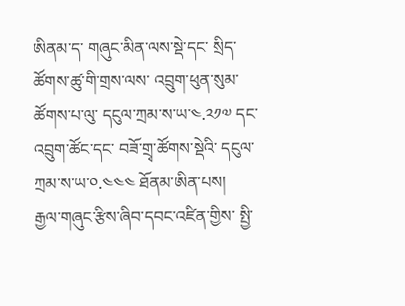ཨིནམ་ད་ གཞུང་མིན་ལས་སྡེ་དང་ སྲིད་ཚོགས་ཚུ་གི་གྲས་ལས་ འབྲུག་ཕུན་སུམ་ཚོགས་པ་ལུ་ དངུལ་ཀྲམ་ས་ཡ་༤.༢༡༧ དང་ འབྲུག་ཚོང་དང་ བཟོ་གྲྭ་ཚོགས་སྡེའི་ དངུལ་ཀྲམ་ས་ཡ་༠.༤༤༤ ཐོནམ་ཨིན་པས།
རྒྱལ་གཞུང་རྩིས་ཞིབ་དབང་འཛིན་གྱིས་ སྤྱི་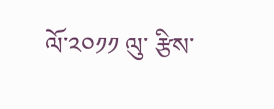ལོ་༢༠༡༡ ལུ་ རྩིས་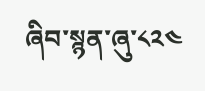ཞིབ་སྙན་ཞུ་༨༢༤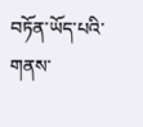བཏོན་ཡོད་པའི་གནས་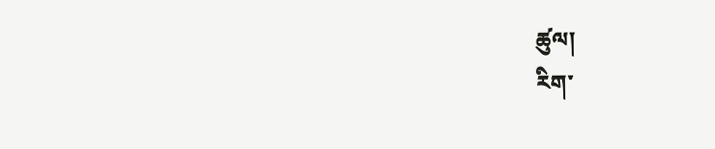ཚུལ།
རིག་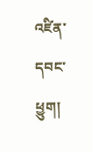འཛིན་དབང་ཕྱུག།